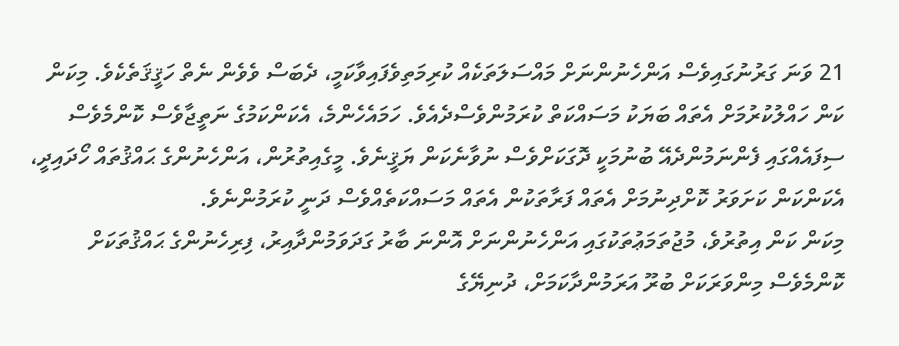21 ވަނަ ގަރުނުގައިވެސް އަންހެނުންނަށް މައްސަލަތަކެއް ކުރިމަތިވެފައިވާކަމީ، ދެބަސް ވެވެން ނެތް ހަޤީޤަތެކެވެ. މިކަން ކަން ހައްލުކުރުމަށް އެތައް ބަޔަކު މަސައްކަތް ކުރަމުންވެސްދެއެވެ. ހަމައެހެންމެ، އެކަންކަމުގެ ނަތީޖާވެސް ކޮންމެވެސް ސިފައެއްގައި ފެންނަމުންދެއޭ ބުނުމަކީ ދޮގަކަށްވެސް ނުވާނެކަން ޔަޤީނެވެ. މީގެއިތުރުން، އަންހެނުންގެ ޙައްޤުތައް ހޯދައިދީ، އެކަންކަން ކަށަވަރު ކޮށްދިނުމަށް އެތައް ފަރާތަކުން އެތައް މަސައްކަތެއްވެސް ދަނީ ކުރަމުންނެވެ.
މިކަން ކަން އިތުރުވެ، މުޖުތަމަޢުތަކުގައި އަންހެނުންނަށް އޮންނަ ބާރު ގަދަވަމުންދާއިރު، ފިރިހެނުންގެ ޙައްޤުތަކަށް ކޮންމެވެސް މިންވަރަކަށް ބުރޫ އަރަމުންދާކަމަށް، ދުނިޔޭގެ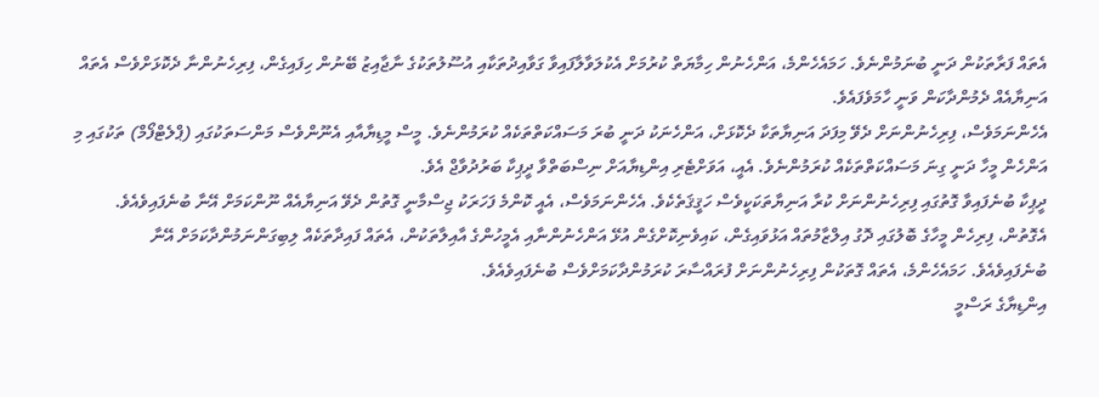އެތައް ފަރާތަކުން ދަނީ ބުނަމުންނެވެ. ހަމައެހެންމެ، އަންހެނުން ހިމާޔަތް ކުރުމަށް އެކުލަވާލާފައިވާ ގަވާއިދުތަކާއި އުސޫލުތަކުގެ ނާޖާއިޒު ބޭނުން ހިފައިގެން، ފިރިހެނުންނާ ދެކޮޅަށްވެސް އެތައް އަނިޔާއެއް ދެމުންދާކަން ވަނީ ހާމަވެފައެވެ.
އެހެންނަމަވެސް، ފިރިހެނުންނަށް ދެވޭ މިފަދަ އަނިޔާތަކާ ދެކޮޅަށް، އަންހެނަކު ދަނީ ބުރަ މަސައްކަތްތަކެއް ކުރަމުންނެވެ. މީސް މީޑިޔާއާއި އެނޫންވެސް މަންސަތަކުގައި (ޕްލެޓްފޯމް) ތަކުގައި މި އަންހެން މީހާ ދަނީ ގިނަ މަސައްކަތްތަކެއް ކުރަމުންނެވެ. އެއީ، އަވަށްޓެރި އިންޑިޔާއަށް ނިސްބަތްވާ ދީޕިކާ ބަރުދުވާޖް އެވެ.
ދީޕިކާ ބުނެފައިވާ ގޮތުގައި ފިރިހެނުންނަށް ކުރާ އަނިޔާތަކަކީވެސް ހަޤީޤަތެކެވެ. އެހެންނަމަވެސް، އެއީ ކޮންމެ ފަހަރަކު ޖިސްމާނީ ގޮތުން ދެވޭ އަނިޔާއެއް ނޫންކަމަށް އޭނާ ބުނެފައިވެއެވެ. އެގޮތުން، ފިރިހެން މީހާގެ ބޮލުގައި ދޮގު އިލްޒާމުތައް އަޅުވައިގެން، ކައިވެނިކޮށްގެން އުޅޭ އަންހެނުންނާއި އެމީހުންގެ އާއިލާތަކުން، އެތައް ފައިދާތަކެއް ލިބިގަންނަމުންދާކަމަށް އޭނާ ބުނެފައިވެއެވެ. ހަމައެހެންމެ، އެތައް ގޮތަކުން ފިރިހެނުންނަށް ފުރައްސާރަ ކުރަމުންދާކަމަށްވެސް ބުނެފައިވެއެވެ.
އިންޑިޔާގެ ރަސްމީ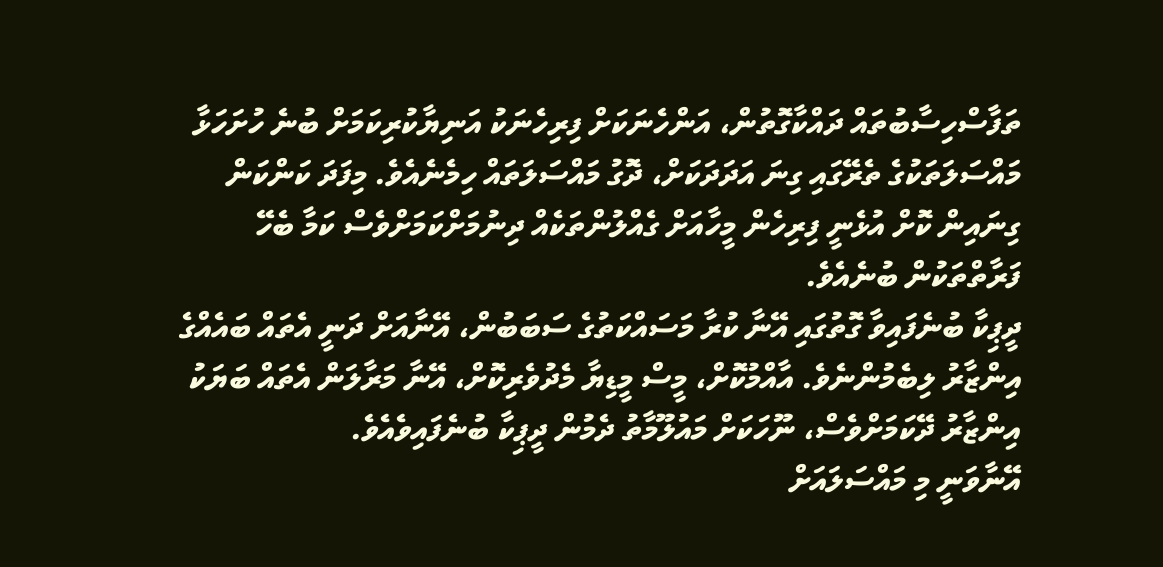ތަފާސްހިސާބުތައް ދައްކާގޮތުން، އަންހެނަކަށް ފިރިހެނަކު އަނިޔާކުރިކަމަށް ބުނެ ހުށަހަޅާ މައްސަލަތަކުގެ ތެރޭގައި ގިނަ އަދަދަކަށް، ދޮގު މައްސަލަތައް ހިމެނެއެވެ. މިފަދަ ކަންކަން ގިނައިން ކޮށް އުޅެނީ ފިރިހެން މީހާއަށް ގެއްލުންތަކެއް ދިނުމަށްކަމަށްވެސް ކަމާ ބެހޭ ފަރާތްތަކުން ބުނެއެވެ.
ދީޕިކާ ބުނެފައިވާ ގޮތުގައި އޭނާ ކުރާ މަސައްކަތުގެ ސަބަބުން، އޭނާއަށް ދަނީ އެތައް ބައެއްގެ އިންޒާރު ލިބެމުންނެވެ. އާއްމުކޮށް، މީސް މީޑިޔާ މެދުވެރިކޮށް، އޭނާ މަރާލަން އެތައް ބަޔަކު އިންޒާރު ދޭކަމަށްވެސް، ނޫހަކަށް މައުލޫމާތު ދެމުން ދީޕިކާ ބުނެފައިވެއެވެ.
އޭނާވަނީ މި މައްސަލައަށް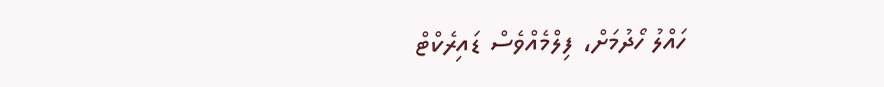ހައްލު ހޯދުމަށް، ފިލްމެއްވެސް ޑައިރެކްޓް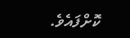ކޮށްފައެވެ.